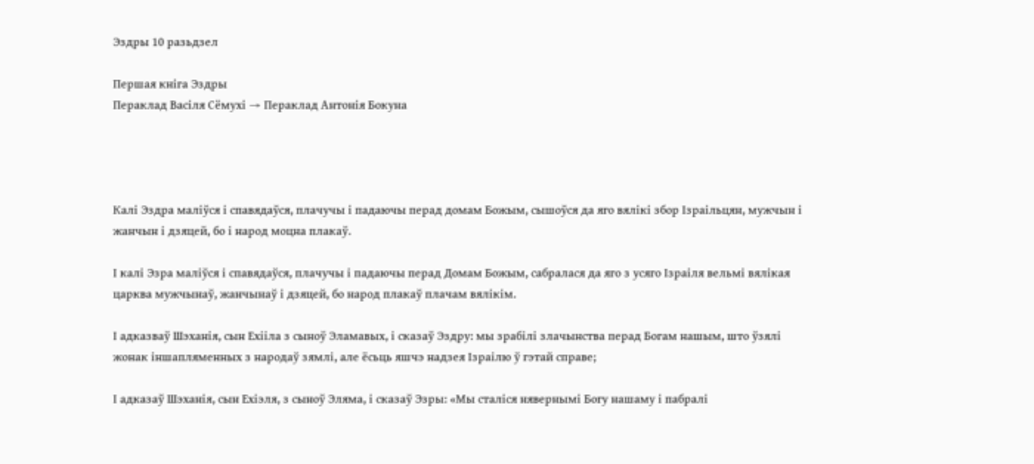Эздры 10 разьдзел

Першая кніга Эздры
Пераклад Васіля Сёмухі → Пераклад Антонія Бокуна




Калі Эздра маліўся і спавядаўся, плачучы і падаючы перад домам Божым, сышоўся да яго вялікі збор Ізраільцян, мужчын і жанчын і дзяцей, бо і народ моцна плакаў.

І калі Эзра маліўся і спавядаўся, плачучы і падаючы перад Домам Божым, сабралася да яго з усяго Ізраіля вельмі вялікая царква мужчынаў, жанчынаў і дзяцей, бо народ плакаў плачам вялікім.

І адказваў Шэханія, сын Ехііла з сыноў Эламавых, і сказаў Эздру: мы зрабілі злачынства перад Богам нашым, што ўзялі жонак іншапляменных з народаў зямлі, але ёсьць яшчэ надзея Ізраілю ў гэтай справе;

І адказаў Шэханія, сын Ехіэля, з сыноў Эляма, і сказаў Эзры: «Мы сталіся нявернымі Богу нашаму і пабралі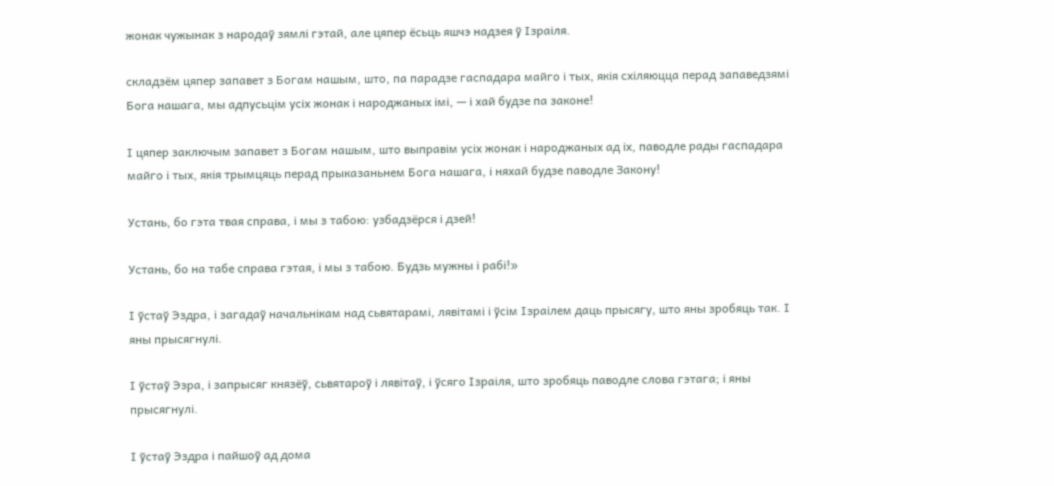жонак чужынак з народаў зямлі гэтай, але цяпер ёсьць яшчэ надзея ў Ізраіля.

складзём цяпер запавет з Богам нашым, што, па парадзе гаспадара майго і тых, якія схіляюцца перад запаведзямі Бога нашага, мы адпусьцім усіх жонак і народжаных імі, — і хай будзе па законе!

І цяпер заключым запавет з Богам нашым, што выправім усіх жонак і народжаных ад іх, паводле рады гаспадара майго і тых, якія трымцяць перад прыказаньнем Бога нашага, і няхай будзе паводле Закону!

Устань, бо гэта твая справа, і мы з табою: узбадзёрся і дзей!

Устань, бо на табе справа гэтая, і мы з табою. Будзь мужны і рабі!»

І ўстаў Эздра, і загадаў начальнікам над сьвятарамі, лявітамі і ўсім Ізраілем даць прысягу, што яны зробяць так. І яны прысягнулі.

І ўстаў Эзра, і запрысяг князёў, сьвятароў і лявітаў, і ўсяго Ізраіля, што зробяць паводле слова гэтага; і яны прысягнулі.

І ўстаў Эздра і пайшоў ад дома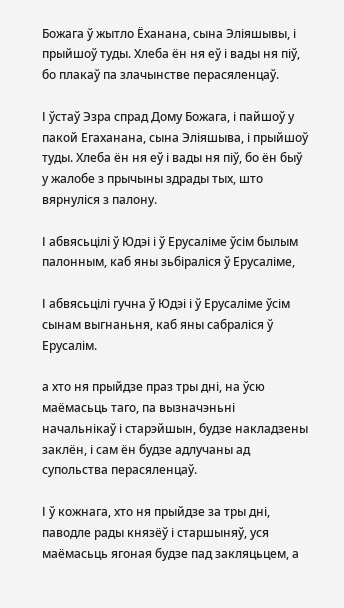Божага ў жытло Ёханана, сына Эліяшывы, і прыйшоў туды. Хлеба ён ня еў і вады ня піў, бо плакаў па злачынстве перасяленцаў.

І ўстаў Эзра спрад Дому Божага, і пайшоў у пакой Егаханана, сына Эліяшыва, і прыйшоў туды. Хлеба ён ня еў і вады ня піў, бо ён быў у жалобе з прычыны здрады тых, што вярнуліся з палону.

І абвясьцілі ў Юдэі і ў Ерусаліме ўсім былым палонным, каб яны зьбіраліся ў Ерусаліме,

І абвясьцілі гучна ў Юдэі і ў Ерусаліме ўсім сынам выгнаньня, каб яны сабраліся ў Ерусалім.

а хто ня прыйдзе праз тры дні, на ўсю маёмасьць таго, па вызначэньні начальнікаў і старэйшын, будзе накладзены заклён, і сам ён будзе адлучаны ад супольства перасяленцаў.

І ў кожнага, хто ня прыйдзе за тры дні, паводле рады князёў і старшыняў, уся маёмасьць ягоная будзе пад закляцьцем, а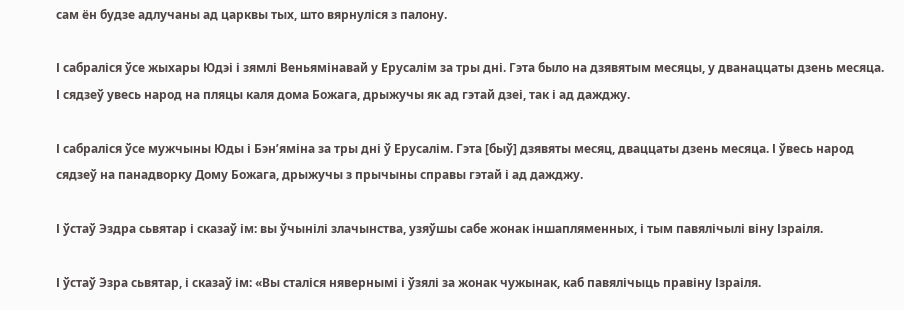сам ён будзе адлучаны ад царквы тых, што вярнуліся з палону.

І сабраліся ўсе жыхары Юдэі і зямлі Веньямінавай у Ерусалім за тры дні. Гэта было на дзявятым месяцы, у дванаццаты дзень месяца. І сядзеў увесь народ на пляцы каля дома Божага, дрыжучы як ад гэтай дзеі, так і ад дажджу.

І сабраліся ўсе мужчыны Юды і Бэн’яміна за тры дні ў Ерусалім. Гэта [быў] дзявяты месяц, дваццаты дзень месяца. І ўвесь народ сядзеў на панадворку Дому Божага, дрыжучы з прычыны справы гэтай і ад дажджу.

І ўстаў Эздра сьвятар і сказаў ім: вы ўчынілі злачынства, узяўшы сабе жонак іншапляменных, і тым павялічылі віну Ізраіля.

І ўстаў Эзра сьвятар, і сказаў ім: «Вы сталіся нявернымі і ўзялі за жонак чужынак, каб павялічыць правіну Ізраіля.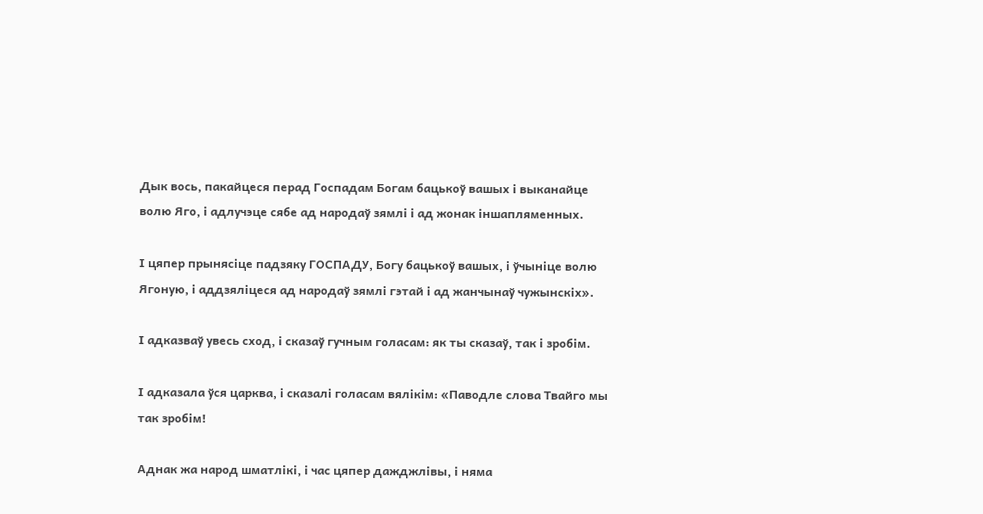Дык вось, пакайцеся перад Госпадам Богам бацькоў вашых і выканайце волю Яго, і адлучэце сябе ад народаў зямлі і ад жонак іншапляменных.

І цяпер прынясіце падзяку ГОСПАДУ, Богу бацькоў вашых, і ўчыніце волю Ягоную, і аддзяліцеся ад народаў зямлі гэтай і ад жанчынаў чужынскіх».

І адказваў увесь сход, і сказаў гучным голасам: як ты сказаў, так і зробім.

І адказала ўся царква, і сказалі голасам вялікім: «Паводле слова Твайго мы так зробім!

Аднак жа народ шматлікі, і час цяпер дажджлівы, і няма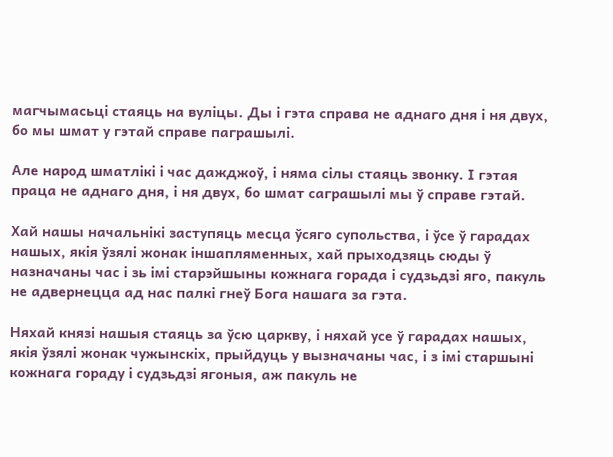магчымасьці стаяць на вуліцы. Ды і гэта справа не аднаго дня і ня двух, бо мы шмат у гэтай справе паграшылі.

Але народ шматлікі і час дажджоў, і няма сілы стаяць звонку. І гэтая праца не аднаго дня, і ня двух, бо шмат саграшылі мы ў справе гэтай.

Хай нашы начальнікі заступяць месца ўсяго супольства, і ўсе ў гарадах нашых, якія ўзялі жонак іншапляменных, хай прыходзяць сюды ў назначаны час і зь імі старэйшыны кожнага горада і судзьдзі яго, пакуль не адвернецца ад нас палкі гнеў Бога нашага за гэта.

Няхай князі нашыя стаяць за ўсю царкву, і няхай усе ў гарадах нашых, якія ўзялі жонак чужынскіх, прыйдуць у вызначаны час, і з імі старшыні кожнага гораду і судзьдзі ягоныя, аж пакуль не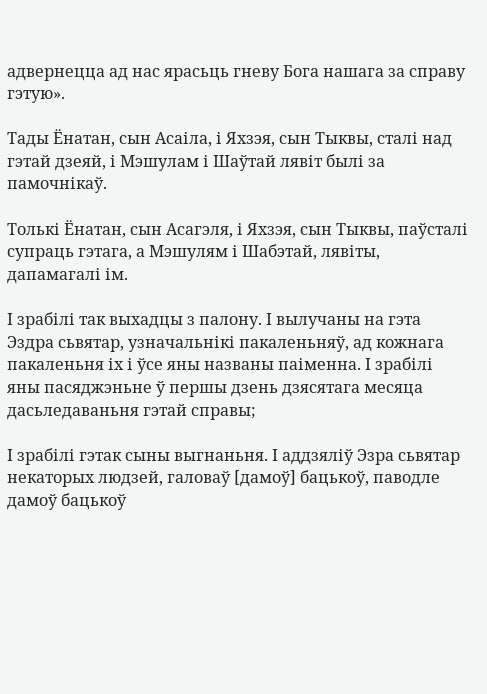адвернецца ад нас ярасьць гневу Бога нашага за справу гэтую».

Тады Ёнатан, сын Асаіла, і Яхзэя, сын Тыквы, сталі над гэтай дзеяй, і Мэшулам і Шаўтай лявіт былі за памочнікаў.

Толькі Ёнатан, сын Асагэля, і Яхзэя, сын Тыквы, паўсталі супраць гэтага, а Мэшулям і Шабэтай, лявіты, дапамагалі ім.

І зрабілі так выхадцы з палону. І вылучаны на гэта Эздра сьвятар, узначальнікі пакаленьняў, ад кожнага пакаленьня іх і ўсе яны названы паіменна. І зрабілі яны пасяджэньне ў першы дзень дзясятага месяца дасьледаваньня гэтай справы;

І зрабілі гэтак сыны выгнаньня. І аддзяліў Эзра сьвятар некаторых людзей, галоваў [дамоў] бацькоў, паводле дамоў бацькоў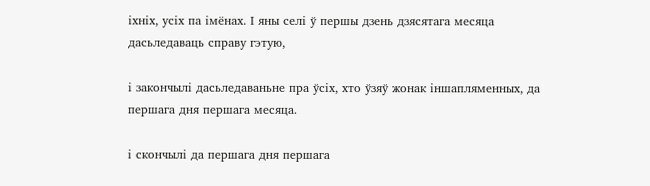іхніх, усіх па імёнах. І яны селі ў першы дзень дзясятага месяца дасьледаваць справу гэтую,

і закончылі дасьледаваньне пра ўсіх, хто ўзяў жонак іншапляменных, да першага дня першага месяца.

і скончылі да першага дня першага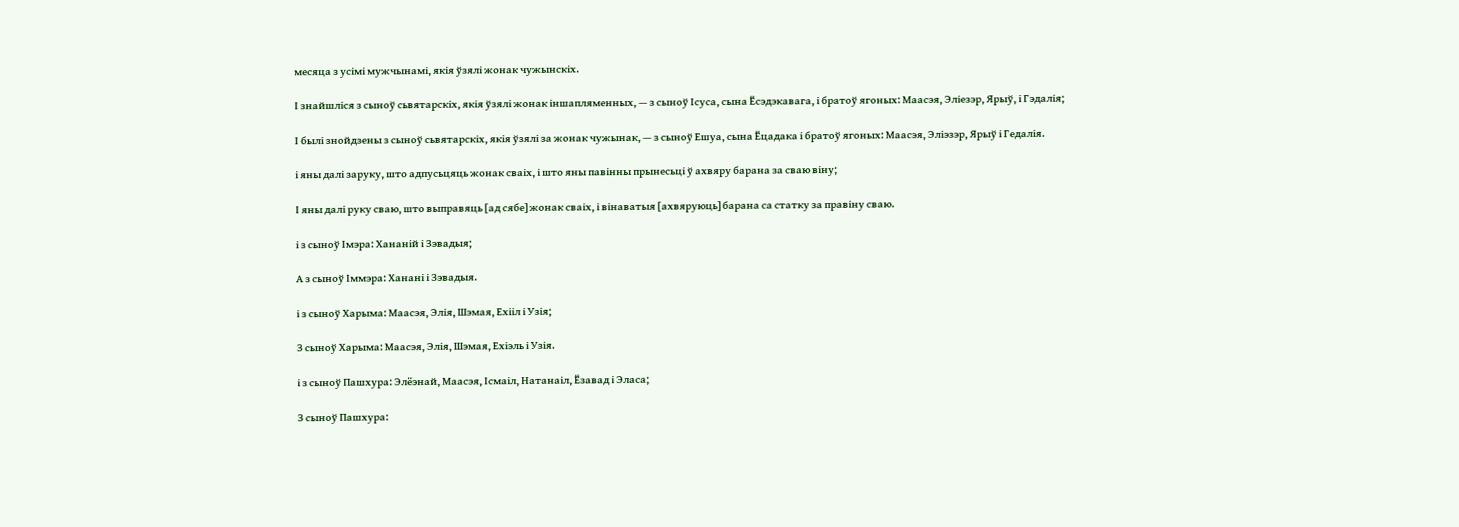месяца з усімі мужчынамі, якія ўзялі жонак чужынскіх.

І знайшліся з сыноў сьвятарскіх, якія ўзялі жонак іншапляменных, — з сыноў Ісуса, сына Ёсэдэкавага, і братоў ягоных: Маасэя, Эліезэр, Ярыў, і Гэдалія;

І былі знойдзены з сыноў сьвятарскіх, якія ўзялі за жонак чужынак, — з сыноў Ешуа, сына Ёцадака і братоў ягоных: Маасэя, Эліэзэр, Ярыў і Гедалія.

і яны далі заруку, што адпусьцяць жонак сваіх, і што яны павінны прынесьці ў ахвяру барана за сваю віну;

І яны далі руку сваю, што выправяць [ад сябе] жонак сваіх, і вінаватыя [ахвяруюць] барана са статку за правіну сваю.

і з сыноў Імэра: Хананій і Зэвадыя;

А з сыноў Іммэра: Ханані і Зэвадыя.

і з сыноў Харыма: Маасэя, Элія, Шэмая, Ехііл і Узія;

З сыноў Харыма: Маасэя, Элія, Шэмая, Ехіэль і Узія.

і з сыноў Пашхура: Элёэнай, Маасэя, Ісмаіл, Натанаіл, Ёзавад і Эласа;

З сыноў Пашхура: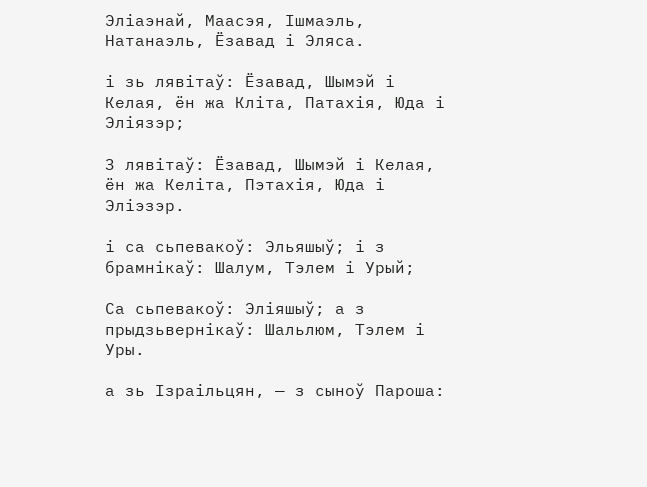Эліаэнай, Маасэя, Ішмаэль, Натанаэль, Ёзавад і Эляса.

і зь лявітаў: Ёзавад, Шымэй і Келая, ён жа Кліта, Патахія, Юда і Эліязэр;

З лявітаў: Ёзавад, Шымэй і Келая, ён жа Келіта, Пэтахія, Юда і Эліэзэр.

і са сьпевакоў: Эльяшыў; і з брамнікаў: Шалум, Тэлем і Урый;

Са сьпевакоў: Эліяшыў; а з прыдзьвернікаў: Шальлюм, Тэлем і Уры.

а зь Ізраільцян, — з сыноў Пароша: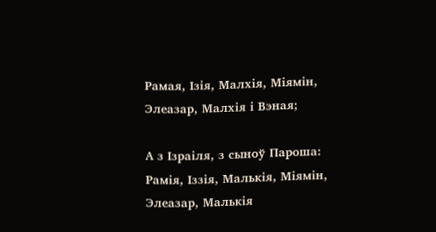Рамая, Ізія, Малхія, Міямін, Элеазар, Малхія і Вэная;

А з Ізраіля, з сыноў Пароша: Рамія, Іззія, Малькія, Міямін, Элеазар, Малькія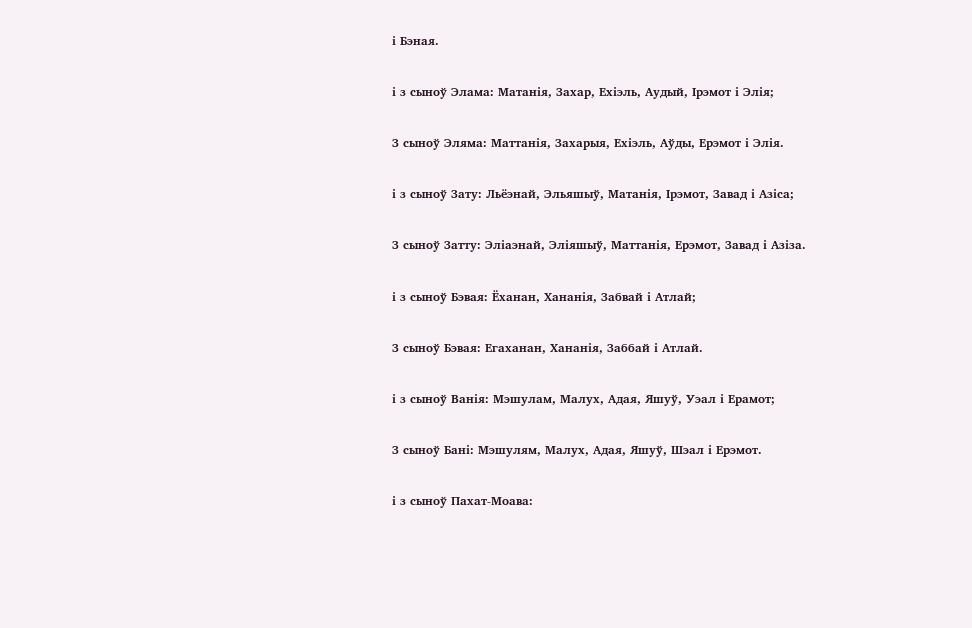і Бэная.

і з сыноў Элама: Матанія, Захар, Ехіэль, Аудый, Ірэмот і Элія;

З сыноў Эляма: Маттанія, Захарыя, Ехіэль, Аўды, Ерэмот і Элія.

і з сыноў Зату: Льёэнай, Эльяшыў, Матанія, Ірэмот, Завад і Азіса;

З сыноў Затту: Эліаэнай, Эліяшыў, Маттанія, Ерэмот, Завад і Азіза.

і з сыноў Бэвая: Ёханан, Хананія, Забвай і Атлай;

З сыноў Бэвая: Егаханан, Хананія, Заббай і Атлай.

і з сыноў Ванія: Мэшулам, Малух, Адая, Яшуў, Уэал і Ерамот;

З сыноў Бані: Мэшулям, Малух, Адая, Яшуў, Шэал і Ерэмот.

і з сыноў Пахат-Моава: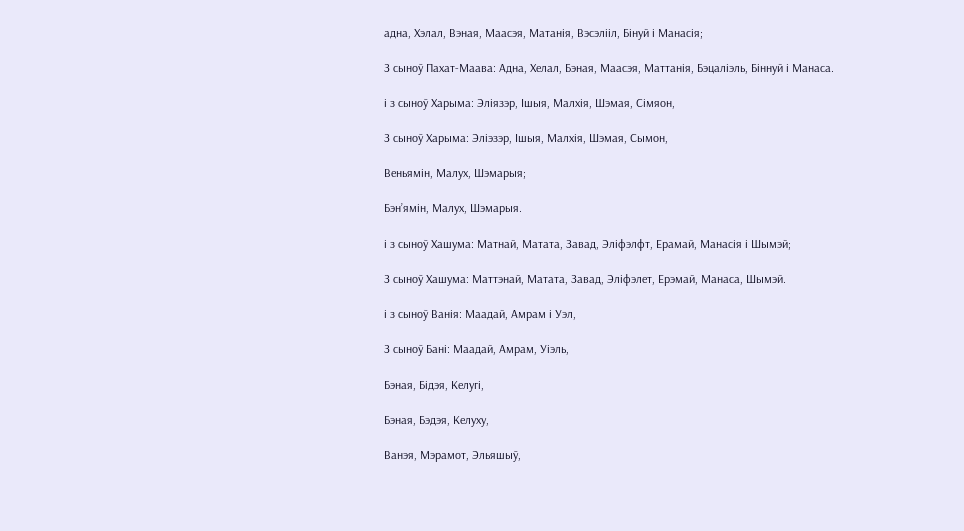адна, Хэлал, Вэная, Маасэя, Матанія, Вэсэлііл, Бінуй і Манасія;

З сыноў Пахат-Маава: Адна, Хелал, Бэная, Маасэя, Маттанія, Бэцаліэль, Біннуй і Манаса.

і з сыноў Харыма: Эліязэр, Ішыя, Малхія, Шэмая, Сімяон,

З сыноў Харыма: Эліэзэр, Ішыя, Малхія, Шэмая, Сымон,

Веньямін, Малух, Шэмарыя;

Бэн’ямін, Малух, Шэмарыя.

і з сыноў Хашума: Матнай, Матата, Завад, Эліфэлфт, Ерамай, Манасія і Шымэй;

З сыноў Хашума: Маттэнай, Матата, Завад, Эліфэлет, Ерэмай, Манаса, Шымэй.

і з сыноў Ванія: Маадай, Амрам і Уэл,

З сыноў Бані: Маадай, Амрам, Уіэль,

Бэная, Бідэя, Келугі,

Бэная, Бэдэя, Келуху,

Ванэя, Мэрамот, Эльяшыў,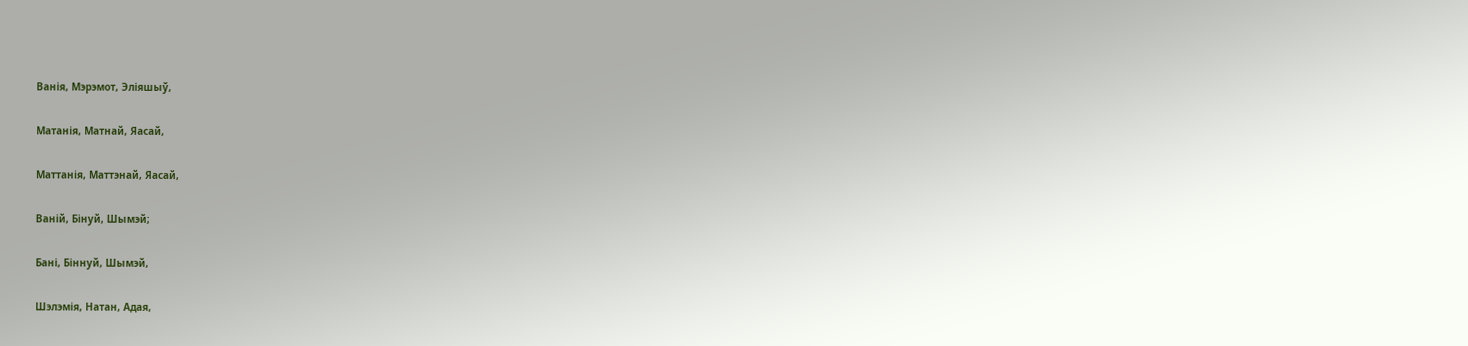Ванія, Мэрэмот, Эліяшыў,

Матанія, Матнай, Яасай,

Маттанія, Маттэнай, Яасай,

Ваній, Бінуй, Шымэй;

Бані, Біннуй, Шымэй,

Шэлэмія, Натан, Адая,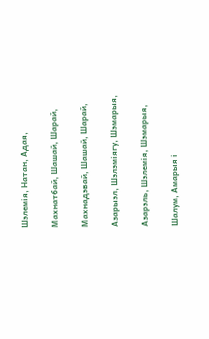Шэлемія, Натан, Адая,

Махнатбай, Шашай, Шарай,

Махнадэвай, Шашай, Шарай,

Азарыэл, Шэлэміягу, Шэмарыя,

Азарэль, Шэлемія, Шэмарыя,

Шалум, Амарыя і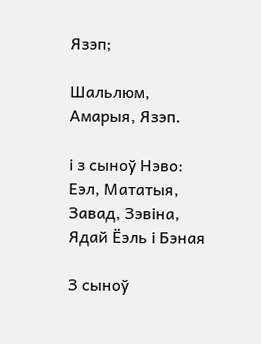Язэп;

Шальлюм, Амарыя, Язэп.

і з сыноў Нэво: Еэл, Мататыя, Завад, Зэвіна, Ядай Ёэль і Бэная

З сыноў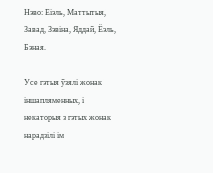Нэво: Еіэль, Маттытыя, Завад, Зэвіна, Яддай, Ёэль, Бэная.

Усе гэтыя ўзялі жонак іншапляменных, і некаторыя з гэтых жонак нарадзілі ім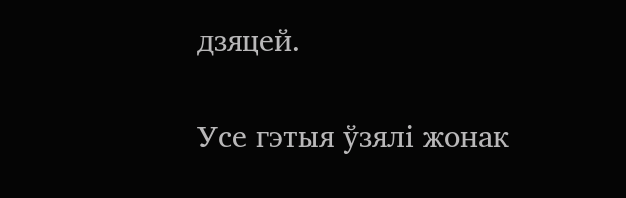дзяцей.

Усе гэтыя ўзялі жонак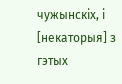чужынскіх, і [некаторыя] з гэтых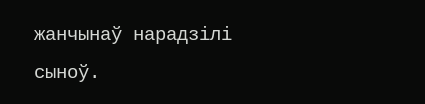жанчынаў нарадзілі сыноў.